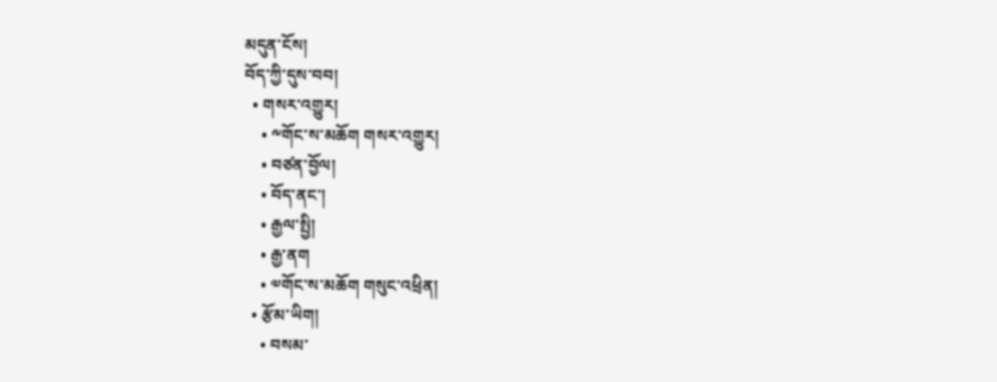མདུན་ངོས།
བོད་ཀྱི་དུས་བབ།
  • གསར་འགྱུར།
    • ༸གོང་ས་མཆོག གསར་འགྱུར།
    • བཙན་བྱོལ།
    • བོད་ནང་།
    • རྒྱལ་སྤྱི།
    • རྒྱ་ནག
    • ༧གོང་ས་མཆོག གསུང་འཕྲིན།
  • རྩོམ་ཡིག།
    • བསམ་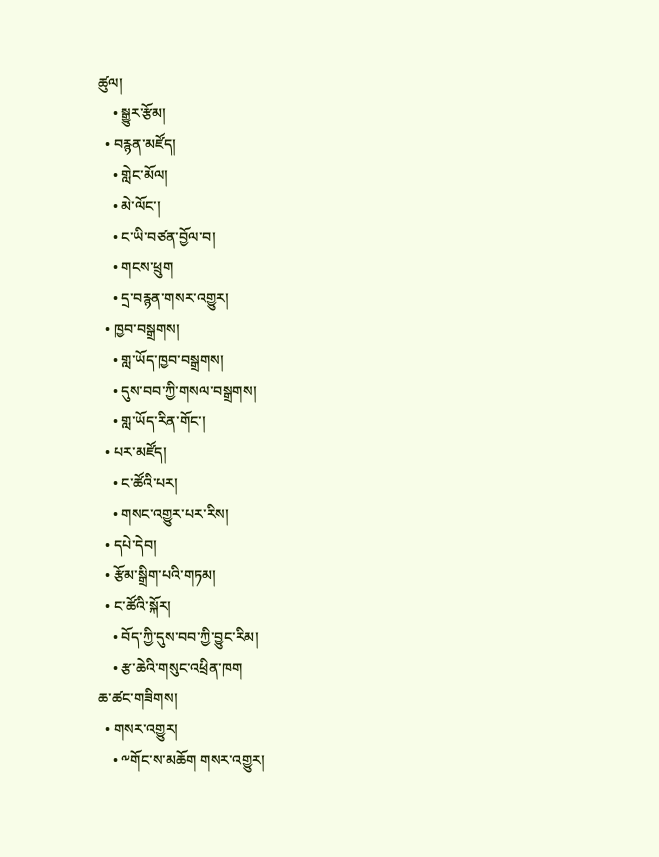ཚུལ།
    • སྒྱུར་རྩོམ།
  • བརྙན་མཛོད།
    • གླེང་མོལ།
    • མེ་ལོང་།
    • ང་ཡི་བཙན་བྱོལ་བ།
    • གངས་ཕྲུག
    • དྲ་བརྙན་གསར་འགྱུར།
  • ཁྱབ་བསྒྲགས།
    • གླ་ཡོད་ཁྱབ་བསྒྲགས།
    • དུས་བབ་ཀྱི་གསལ་བསྒྲགས།
    • གླ་ཡོད་རིན་གོང་།
  • པར་མཛོད།
    • ང་ཚོའི་པར།
    • གསང་འགྱུར་པར་རིས།
  • དཔེ་དེབ།
  • རྩོམ་སྒྲིག་པའི་གཏམ།
  • ང་ཚོའི་སྐོར།
    • བོད་ཀྱི་དུས་བབ་ཀྱི་བྱུང་རིམ།
    • རྩ་ཆེའི་གསུང་འཕྲིན་ཁག
ཆ་ཚང་གཟིགས།
  • གསར་འགྱུར།
    • ༸གོང་ས་མཆོག གསར་འགྱུར།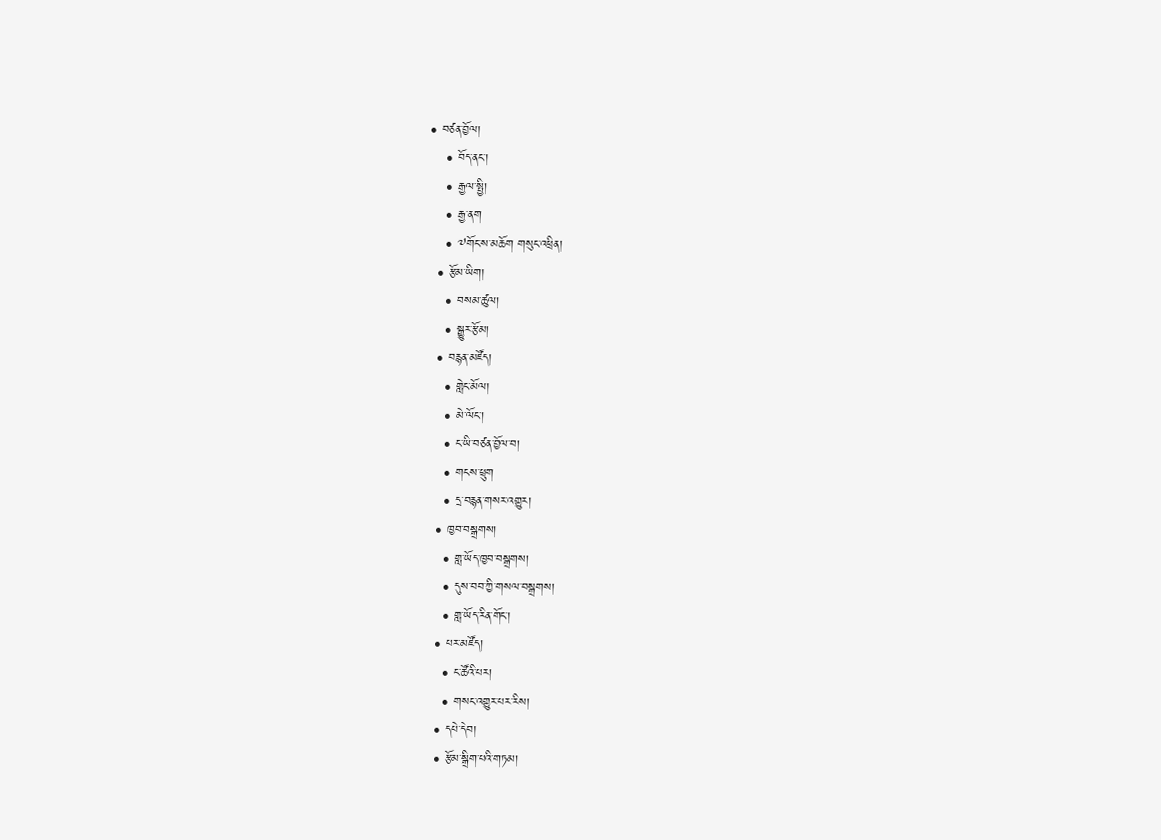• བཙན་བྱོལ།
    • བོད་ནང་།
    • རྒྱལ་སྤྱི།
    • རྒྱ་ནག
    • ༧གོང་ས་མཆོག གསུང་འཕྲིན།
  • རྩོམ་ཡིག།
    • བསམ་ཚུལ།
    • སྒྱུར་རྩོམ།
  • བརྙན་མཛོད།
    • གླེང་མོལ།
    • མེ་ལོང་།
    • ང་ཡི་བཙན་བྱོལ་བ།
    • གངས་ཕྲུག
    • དྲ་བརྙན་གསར་འགྱུར།
  • ཁྱབ་བསྒྲགས།
    • གླ་ཡོད་ཁྱབ་བསྒྲགས།
    • དུས་བབ་ཀྱི་གསལ་བསྒྲགས།
    • གླ་ཡོད་རིན་གོང་།
  • པར་མཛོད།
    • ང་ཚོའི་པར།
    • གསང་འགྱུར་པར་རིས།
  • དཔེ་དེབ།
  • རྩོམ་སྒྲིག་པའི་གཏམ།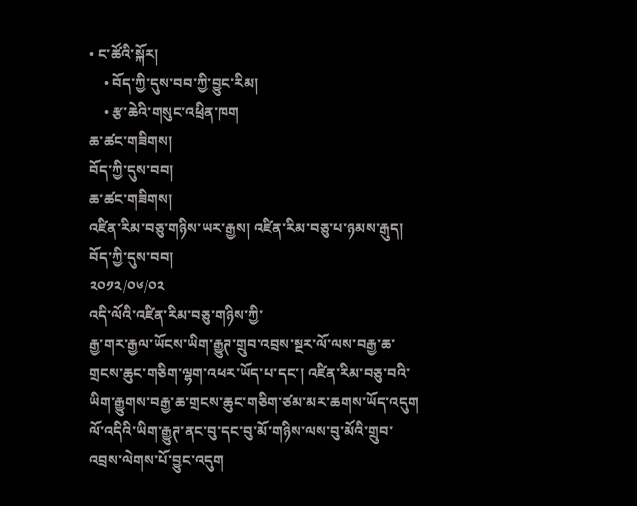• ང་ཚོའི་སྐོར།
    • བོད་ཀྱི་དུས་བབ་ཀྱི་བྱུང་རིམ།
    • རྩ་ཆེའི་གསུང་འཕྲིན་ཁག
ཆ་ཚང་གཟིགས།
བོད་ཀྱི་དུས་བབ།
ཆ་ཚང་གཟིགས།
འཛིན་རིམ་བཅུ་གཉིས་ཡར་རྒྱས། འཛིན་རིམ་བཅུ་པ་ཉམས་རྒུད།
བོད་ཀྱི་དུས་བབ།
༢༠༡༢/༠༦/༠༢
འདི་ལོའི་འཛིན་རིམ་བཅུ་གཉིས་ཀྱི་
རྒྱ་གར་རྒྱལ་ཡོངས་ཡིག་རྒྱུཊ་གྲུབ་འབྲས་སྔར་ལོ་ལས་བརྒྱ་ཆ་གྲངས་ཆུང་གཅིག་ལྷག་འཕར་ཡོད་པ་དང་། འཛིན་རིམ་བཅུ་བའི་ཡིག་རྒྱུགས་བརྒྱ་ཆ་གྲངས་ཆུང་གཅིག་ཙམ་མར་ཆགས་ཡོད་འདུག  ལོ་འདིའི་ཡིག་རྒྱུཊ་ནང་བུ་དང་བུ་མོ་གཉིས་ལས་བུ་མོའི་གྲུབ་འབྲས་ལེགས་པོ་བྱུང་འདུག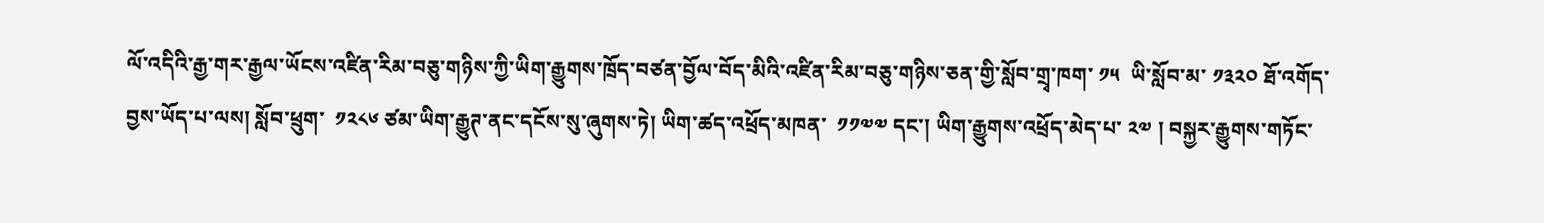ལོ་འདིའི་རྒྱ་གར་རྒྱལ་ཡོངས་འཛིན་རིམ་བཅུ་གཉིས་ཀྱི་ཡིག་རྒྱུགས་ཁྲོད་བཙན་བྱོལ་བོད་མིའི་འཛིན་རིམ་བཅུ་གཉིས་ཅན་གྱི་སློབ་གྲྭ་ཁག་ ༡༥  ཡི་སློབ་མ་ ༡༣༢༠ ཐོ་འགོད་བྱས་ཡོད་པ་ལས། སློབ་ཕྲུག་  ༡༢༨༦ ཙམ་ཡིག་རྒྱུཊ་ནང་དངོས་སུ་ཞུགས་ཏེ། ཡིག་ཚད་འཕྲོད་མཁན་  ༡༡༧༧ དང་། ཡིག་རྒྱུགས་འཕྲོད་མེད་པ་ ༢༧ ། བསྐྱར་རྒྱུགས་གཏོང་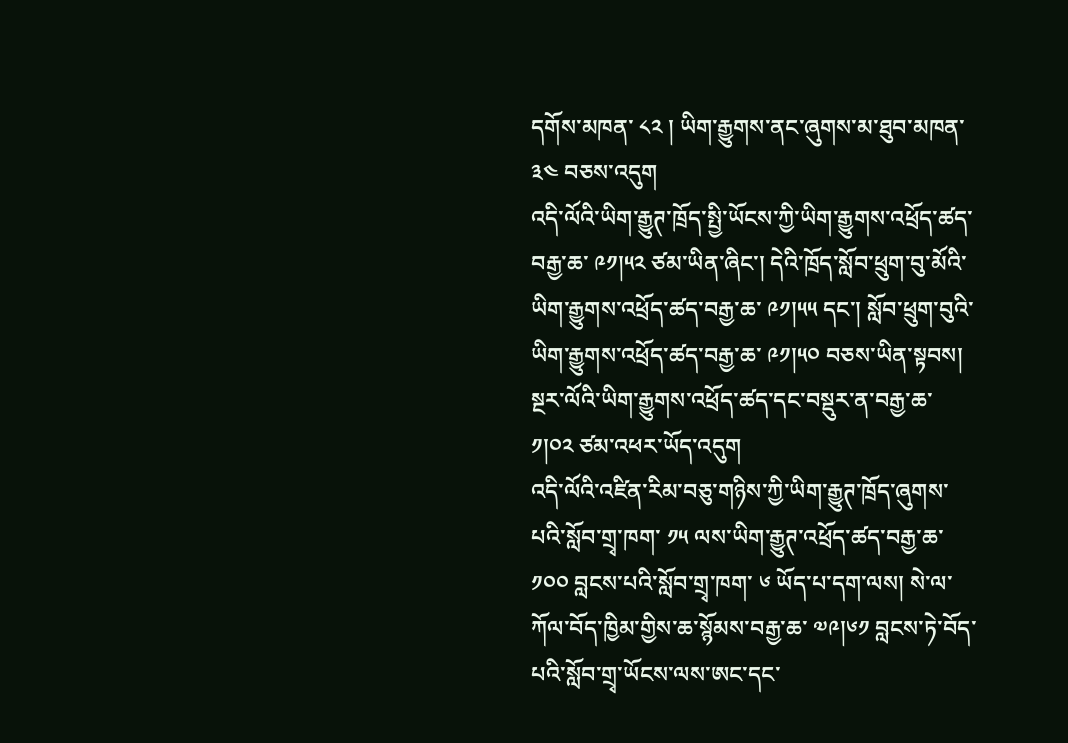དགོས་མཁན་ ༨༢ ། ཡིག་རྒྱུགས་ནང་ཞུགས་མ་ཐུབ་མཁན་ ༣༤ བཅས་འདུག
འདི་ལོའི་ཡིག་རྒྱུཊ་ཁྲོད་སྤྱི་ཡོངས་ཀྱི་ཡིག་རྒྱུགས་འཕྲོད་ཚད་བརྒྱ་ཆ་ ༩༡།༥༢ ཙམ་ཡིན་ཞིང་། དེའི་ཁྲོད་སློབ་ཕྲུག་བུ་མོའི་ཡིག་རྒྱུགས་འཕྲོད་ཚད་བརྒྱ་ཆ་ ༩༡།༥༥ དང་། སློབ་ཕྲུག་བུའི་ཡིག་རྒྱུགས་འཕྲོད་ཚད་བརྒྱ་ཆ་ ༩༡།༥༠ བཅས་ཡིན་སྟབས། སྔར་ལོའི་ཡིག་རྒྱུགས་འཕྲོད་ཚད་དང་བསྡུར་ན་བརྒྱ་ཆ་ ༡།༠༢ ཙམ་འཕར་ཡོད་འདུག
འདི་ལོའི་འཛིན་རིམ་བཅུ་གཉིས་ཀྱི་ཡིག་རྒྱུཊ་ཁྲོད་ཞུགས་པའི་སློབ་གྲྭ་ཁག་ ༡༥ ལས་ཡིག་རྒྱུཊ་འཕྲོད་ཚད་བརྒྱ་ཆ་ ༡༠༠ བླངས་པའི་སློབ་གྲྭ་ཁག་ ༦ ཡོད་པ་དག་ལས། སེ་ལ་ཀོལ་བོད་ཁྱིམ་གྱིས་ཆ་སྙོམས་བརྒྱ་ཆ་ ༧༩།༦༡ བླངས་ཏེ་བོད་པའི་སློབ་གྲྭ་ཡོངས་ལས་ཨང་དང་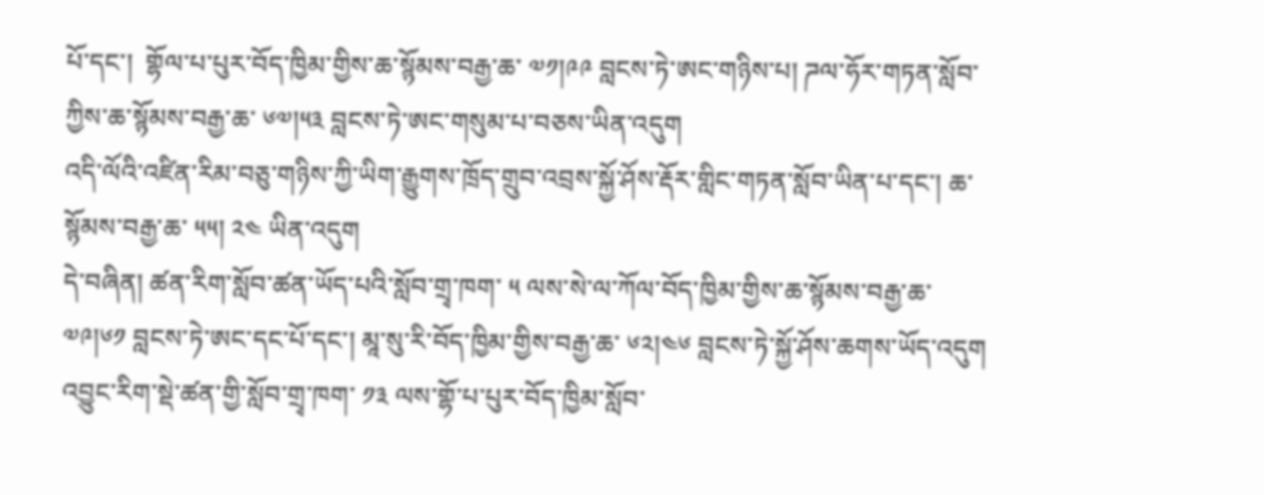པོ་དང་།  གྷོལ་པ་པུར་བོད་ཁྱིམ་གྱིས་ཆ་སྙོམས་བརྒྱ་ཆ་ ༧༡།༩༩ བླངས་ཏེ་ཨང་གཉིས་པ། ཌལ་ཧོར་གཏན་སློབ་ཀྱིས་ཆ་སྙོམས་བརྒྱ་ཆ་ ༦༧།༥༣ བླངས་ཏེ་ཨང་གསུམ་པ་བཅས་ཡིན་འདུག
འདི་ལོའི་འཛིན་རིམ་བཅུ་གཉིས་ཀྱི་ཡིག་རྒྱུགས་ཁྲོད་གྲུབ་འབྲས་སྐྱོ་ཤོས་རྡོར་གླིང་གཏན་སློབ་ཡིན་པ་དང་། ཆ་སྙོམས་བརྒྱ་ཆ་ ༥༥། ༢༤ ཡིན་འདུག
དེ་བཞིན། ཚན་རིག་སློབ་ཚན་ཡོད་པའི་སློབ་གྲྭ་ཁག་ ༥ ལས་སེ་ལ་ཀོལ་བོད་ཁྱིམ་གྱིས་ཆ་སྙོམས་བརྒྱ་ཆ་ ༧༩།༦༡ བླངས་ཏེ་ཨང་དང་པོ་དང་། མཱ་སུ་རི་བོད་ཁྱིམ་གྱིས་བརྒྱ་ཆ་ ༦༢།༤༦ བླངས་ཏེ་སྐྱོ་ཤོས་ཆགས་ཡོད་འདུག
འབྱུང་རིག་སྡེ་ཚན་གྱི་སློབ་གྲྭ་ཁག་ ༡༣ ལས་གྷོ་པ་པུར་བོད་ཁྱིམ་སློབ་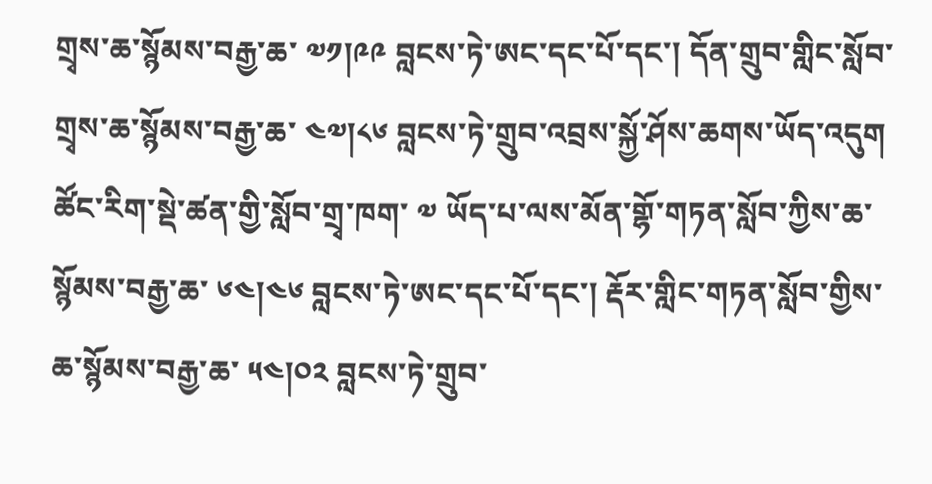གྲྭས་ཆ་སྙོམས་བརྒྱ་ཆ་ ༧༡།༩༩ བླངས་ཏེ་ཨང་དང་པོ་དང་། དོན་གྲུབ་གླིང་སློབ་གྲྭས་ཆ་སྙོམས་བརྒྱ་ཆ་ ༤༧།༨༦ བླངས་ཏེ་གྲུབ་འབྲས་སྐྱོ་ཤོས་ཆགས་ཡོད་འདུག
ཚོང་རིག་སྡེ་ཚན་གྱི་སློབ་གྲྭ་ཁག་ ༧ ཡོད་པ་ལས་མོན་གྷོ་གཏན་སློབ་ཀྱིས་ཆ་སྙོམས་བརྒྱ་ཆ་ ༦༤།༤༦ བླངས་ཏེ་ཨང་དང་པོ་དང་། རྡོར་གླིང་གཏན་སློབ་གྱིས་ཆ་སྙོམས་བརྒྱ་ཆ་ ༥༤།༠༢ བླངས་ཏེ་གྲུབ་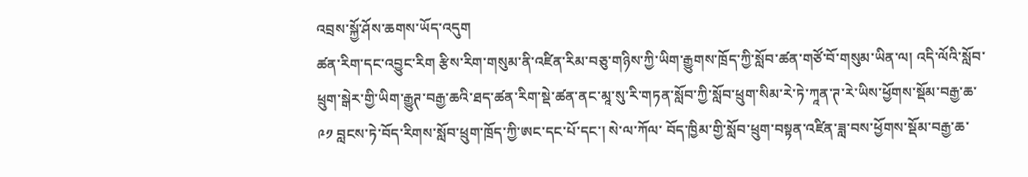འབྲས་སྐྱོ་ཤོས་ཆགས་ཡོད་འདུག
ཚན་རིག་དང་འབྱུང་རིག རྩིས་རིག་གསུམ་ནི་འཛིན་རིམ་བཅུ་གཉིས་ཀྱི་ཡིག་རྒྱུགས་ཁྲོད་ཀྱི་སློབ་ཚན་གཙོ་བོ་གསུམ་ཡིན་ལ། འདི་ལོའི་སློབ་ཕྲུག་སྒེར་གྱི་ཡིག་རྒྱུཊ་བརྒྱ་ཆའི་ཐད་ཚན་རིག་སྡེ་ཚན་ནང་མཱ་སུ་རི་གཏན་སློབ་ཀྱི་སློབ་ཕྲུག་སིམ་རེ་ཏེ་ཀཱན་ཊ་རེ་ཡིས་ཕྱོགས་སྡོམ་བརྒྱ་ཆ་ ༩༡ བླངས་ཏེ་བོད་རིགས་སློབ་ཕྲུག་ཁྲོད་ཀྱི་ཨང་དང་པོ་དང་། སེ་ལ་ཀོལ་ བོད་ཁྱིམ་གྱི་སློབ་ཕྲུག་བསྟན་འཛིན་ཟླ་བས་ཕྱོགས་སྡོམ་བརྒྱ་ཆ་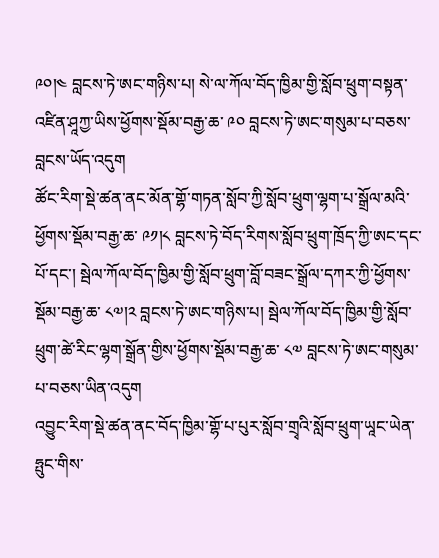༩༠།༤ བླངས་ཏེ་ཨང་གཉིས་པ། སེ་ལ་ཀོལ་བོད་ཁྱིམ་གྱི་སློབ་ཕྲུག་བསྟན་འཛིན་ཤཱཀྱ་ཡིས་ཕྱོགས་སྡོམ་བརྒྱ་ཆ་ ༩༠ བླངས་ཏེ་ཨང་གསུམ་པ་བཅས་བླངས་ཡོད་འདུག
ཚོང་རིག་སྡེ་ཚན་ནང་མོན་གྷོ་གཏན་སློབ་ཀྱི་སློབ་ཕྲུག་ལྷག་པ་སྒྲོལ་མའི་ཕྱོགས་སྡོམ་བརྒྱ་ཆ་ ༩༡།༨ བླངས་ཏེ་བོད་རིགས་སློབ་ཕྲུག་ཁྲོད་ཀྱི་ཨང་དང་པོ་དང་། སྦེལ་ཀོལ་བོད་ཁྱིམ་གྱི་སློབ་ཕྲུག་བློ་བཟང་སྒྲོལ་དཀར་ཀྱི་ཕྱོགས་སྡོམ་བརྒྱ་ཆ་ ༨༧།༢ བླངས་ཏེ་ཨང་གཉིས་པ། སྦེལ་ཀོལ་བོད་ཁྱིམ་གྱི་སློབ་ཕྲུག་ཚེ་རིང་ལྷག་སྒྲོན་གྱིས་ཕྱོགས་སྡོམ་བརྒྱ་ཆ་ ༨༧ བླངས་ཏེ་ཨང་གསུམ་པ་བཅས་ཡིན་འདུག
འབྱུང་རིག་སྡེ་ཚན་ནང་བོད་ཁྱིམ་གྷོ་པ་པུར་སློབ་གྲྭའི་སློབ་ཕྲུག་ཡཱང་ཡེན་ཧྤུང་གིས་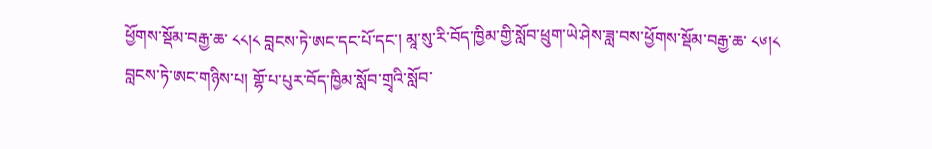ཕྱོགས་སྡོམ་བརྒྱ་ཆ་ ༨༨།༨ བླངས་ཏེ་ཨང་དང་པོ་དང་། མཱ་སུ་རི་བོད་ཁྱིམ་གྱི་སློབ་ཕྲུག་ཡེ་ཤེས་ཟླ་བས་ཕྱོགས་སྡོམ་བརྒྱ་ཆ་ ༨༦།༨ བླངས་ཏེ་ཨང་གཉིས་པ། གྷོ་པ་པུར་བོད་ཁྱིམ་སློབ་གྲྭའི་སློབ་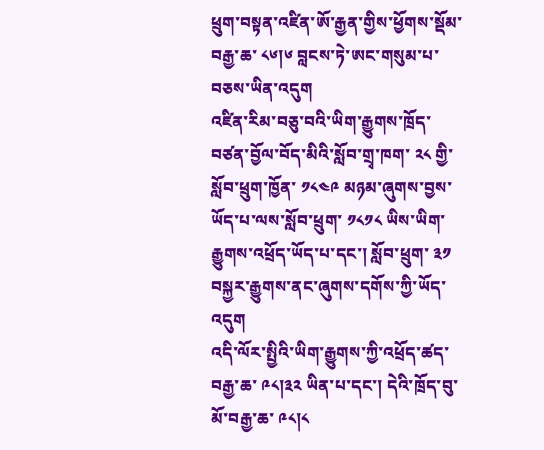ཕྲུག་བསྟན་འཛིན་ཨོ་རྒྱན་གྱིས་ཕྱོགས་སྡོམ་བརྒྱ་ཆ་ ༨༦།༦ བླངས་ཏེ་ཨང་གསུམ་པ་བཅས་ཡིན་འདུག
འཛིན་རིམ་བཅུ་བའི་ཡིག་རྒྱུགས་ཁྲོད་བཙན་བྱོལ་བོད་མིའི་སློབ་གྲྭ་ཁག་ ༢༨ གྱི་སློབ་ཕྲུག་ཁྱོན་ ༡༨༤༩ མཉམ་ཞུགས་བྱས་ཡོད་པ་ལས་སློབ་ཕྲུག་ ༡༨༡༨ ཡིས་ཡིག་རྒྱུགས་འཕྲོད་ཡོད་པ་དང་། སློབ་ཕྲུག་ ༣༡ བསྐྱར་རྒྱུགས་ནང་ཞུགས་དགོས་ཀྱི་ཡོད་འདུག
འདི་ལོར་སྤྱིའི་ཡིག་རྒྱུགས་ཀྱི་འཕྲོད་ཚད་བརྒྱ་ཆ་ ༩༨།༣༢ ཡིན་པ་དང་། དེའི་ཁྲོད་བུ་མོ་བརྒྱ་ཆ་ ༩༨།༨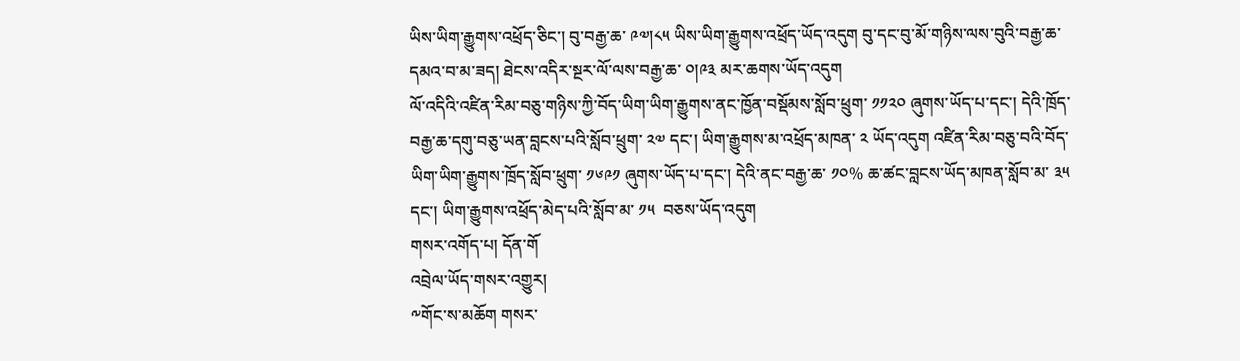ཡིས་ཡིག་རྒྱུགས་འཕྲོད་ཅིང་། བུ་བརྒྱ་ཆ་ ༩༧།༨༥ ཡིས་ཡིག་རྒྱུགས་འཕྲོད་ཡོད་འདུག བུ་དང་བུ་མོ་གཉིས་ལས་བུའི་བརྒྱ་ཆ་དམའ་བ་མ་ཟད། ཐེངས་འདིར་སྔར་ལོ་ལས་བརྒྱ་ཆ་ ༠།༩༣ མར་ཆགས་ཡོད་འདུག
ལོ་འདིའི་འཛིན་རིམ་བཅུ་གཉིས་ཀྱི་བོད་ཡིག་ཡིག་རྒྱུགས་ནང་ཁྱོན་བསྡོམས་སློབ་ཕྲུག་ ༡༡༢༠ ཞུགས་ཡོད་པ་དང་། དེའི་ཁྲོད་བརྒྱ་ཆ་དགུ་བཅུ་ཡན་བླངས་པའི་སློབ་ཕྲུག་ ༢༧ དང་། ཡིག་རྒྱུགས་མ་འཕྲོད་མཁན་ ༢ ཡོད་འདུག འཛིན་རིམ་བཅུ་བའི་བོད་ཡིག་ཡིག་རྒྱུགས་ཁྲོད་སློབ་ཕྲུག་ ༡༦༩༡ ཞུགས་ཡོད་པ་དང་། དེའི་ནང་བརྒྱ་ཆ་ ༡༠% ཆ་ཚང་བླངས་ཡོད་མཁན་སློབ་མ་ ༣༥ དང་། ཡིག་རྒྱུགས་འཕྲོད་མེད་པའི་སློབ་མ་ ༡༥  བཅས་ཡོད་འདུག
གསར་འགོད་པ། དོན་གོ
འབྲེལ་ཡོད་གསར་འགྱུར།
༸གོང་ས་མཆོག གསར་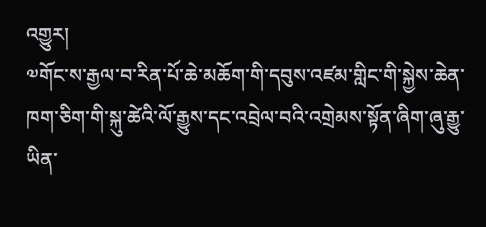འགྱུར།
༧གོང་ས་རྒྱལ་བ་རིན་པོ་ཆེ་མཆོག་གི་དབུས་འཛམ་གླིང་གི་སྐྱེས་ཆེན་ཁག་ཅིག་གི་སྐུ་ཚེའི་ལོ་རྒྱུས་དང་འབྲེལ་བའི་འགྲེམས་སྟོན་ཞིག་ཞུ་རྒྱུ་ཡིན་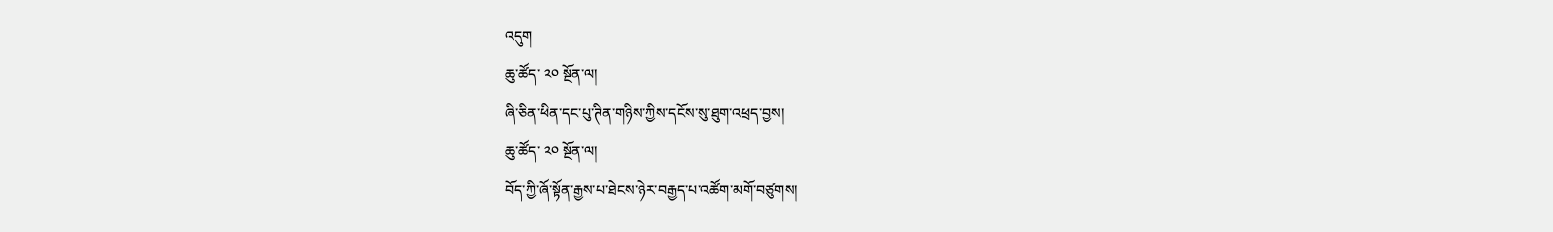འདུག
ཆུ་ཚོད་ ༢༠ སྔོན་ལ།
ཞི་ཅིན་ཕིན་དང་པུ་ཊིན་གཉིས་ཀྱིས་དངོས་སུ་ཐུག་འཕྲད་བྱས།
ཆུ་ཚོད་ ༢༠ སྔོན་ལ།
བོད་ཀྱི་ཞོ་སྟོན་རྒྱས་པ་ཐེངས་ཉེར་བརྒྱད་པ་འཚོག་མགོ་བཙུགས།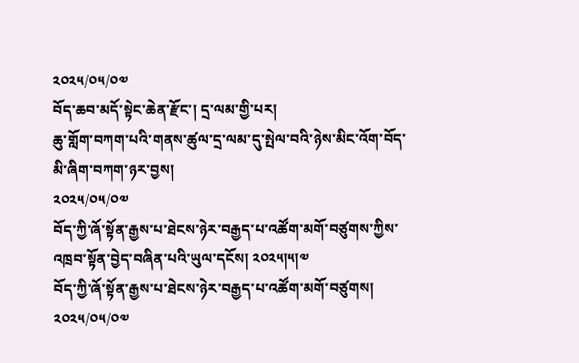༢༠༢༥/༠༥/༠༧
བོད་ཆབ་མདོ་སྟེང་ཆེན་རྫོང་། དྲ་ལམ་གྱི་པར།
ཆུ་གློག་བཀག་པའི་གནས་ཚུལ་དྲ་ལམ་དུ་སྤེལ་བའི་ཉེས་མིང་འོག་བོད་མི་ཞིག་བཀག་ཉར་བྱས།
༢༠༢༥/༠༥/༠༧
བོད་ཀྱི་ཞོ་སྟོན་རྒྱས་པ་ཐེངས་ཉེར་བརྒྱད་པ་འཚོག་མགོ་བཙུགས་ཀྱིས་འཁྲབ་སྟོན་བྱེད་བཞིན་པའི་ཡུལ་དངོས། ༢༠༢༥།༥།༧
བོད་ཀྱི་ཞོ་སྟོན་རྒྱས་པ་ཐེངས་ཉེར་བརྒྱད་པ་འཚོག་མགོ་བཙུགས།
༢༠༢༥/༠༥/༠༧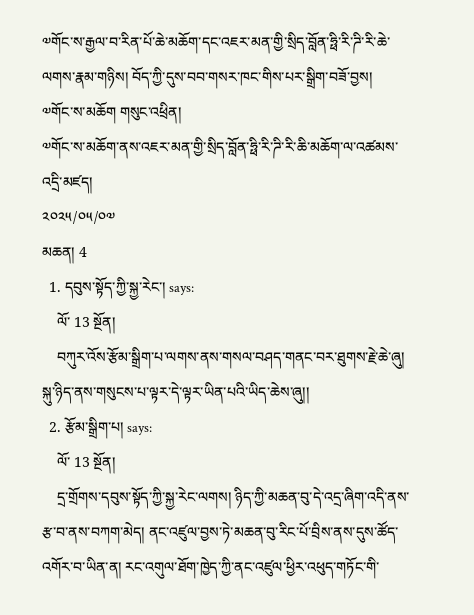༧གོང་ས་རྒྱལ་བ་རིན་པོ་ཆེ་མཆོག་དང་འཇར་མན་གྱི་སྲིད་བློན་ཧྥི་རི་ཌི་རི་ཆེ་ལགས་རྣམ་གཉིས། བོད་ཀྱི་དུས་བབ་གསར་ཁང་གིས་པར་སྒྲིག་བཟོ་བྱས།
༧གོང་ས་མཆོག གསུང་འཕྲིན།
༧གོང་ས་མཆོག་ནས་འཇར་མན་གྱི་སྲིད་བློན་ཧྥི་རི་ཌི་རི་ཆི་མཆོག་ལ་འཚམས་འདྲི་མཛད།
༢༠༢༥/༠༥/༠༧
མཆན། 4
  1. དབུས་སྟོད་ཀྱི་སྐྱ་རེང་། says:
    ལོ་ 13 སྔོན།
    བཀུར་འོས་རྩོམ་སྒྲིག་པ་ལགས་ནས་གསལ་བཤད་གནང་བར་ཐུགས་རྗེ་ཆེ་ཞུ། སྐུ་ཉིད་ནས་གསུངས་པ་ལྟར་དེ་ལྟར་ཡིན་པའི་ཡིད་ཆེས་ཞུ།།
  2. རྩོམ་སྒྲིག་པ། says:
    ལོ་ 13 སྔོན།
    དྲ་གྲོགས་དབུས་སྟོད་ཀྱི་སྐྱ་རེང་ལགས། ཉིད་ཀྱི་མཆན་བུ་དེ་འདྲ་ཞིག་འདི་ནས་རྩ་བ་ནས་བཀག་མེད། ནང་འཛུལ་བྱས་ཏེ་མཆན་བུ་རིང་པོ་བྲིས་ནས་དུས་ཚོད་འགོར་བ་ཡིན་ན། རང་འགུལ་ཐོག་ཁྱེད་ཀྱི་ནང་འཛུལ་ཕྱིར་འཕུད་གཏོང་གི་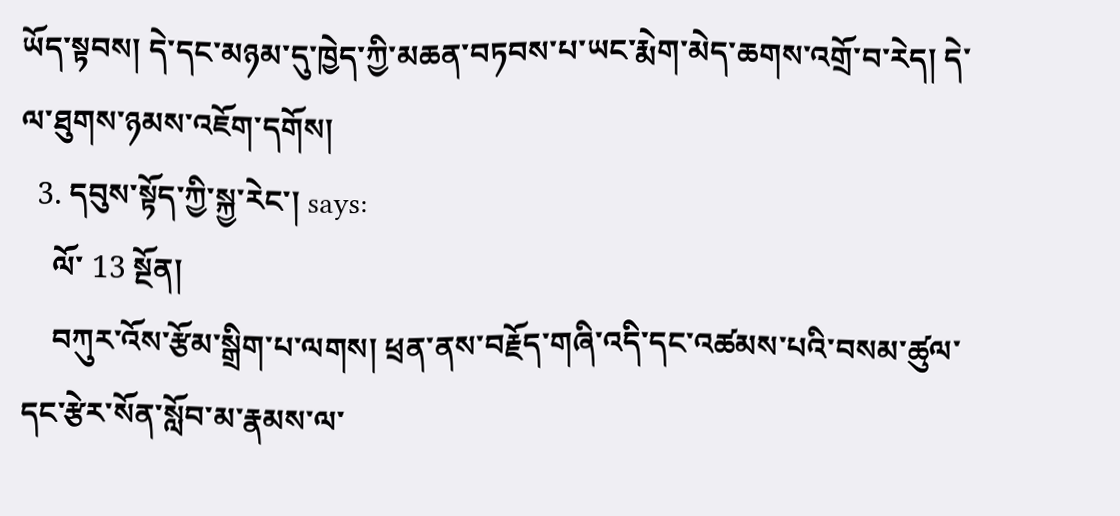ཡོད་སྟབས། དེ་དང་མཉམ་དུ་ཁྱེད་ཀྱི་མཆན་བཏབས་པ་ཡང་རྨེག་མེད་ཆགས་འགྲོ་བ་རེད། དེ་ལ་ཐུགས་ཉམས་འཇོག་དགོས།
  3. དབུས་སྟོད་ཀྱི་སྐྱ་རེང་། says:
    ལོ་ 13 སྔོན།
    བཀུར་འོས་རྩོམ་སྒྲིག་པ་ལགས། ཕྲན་ནས་བརྗོད་གཞི་འདི་དང་འཚམས་པའི་བསམ་ཚུལ་དང་རྩེར་སོན་སློབ་མ་རྣམས་ལ་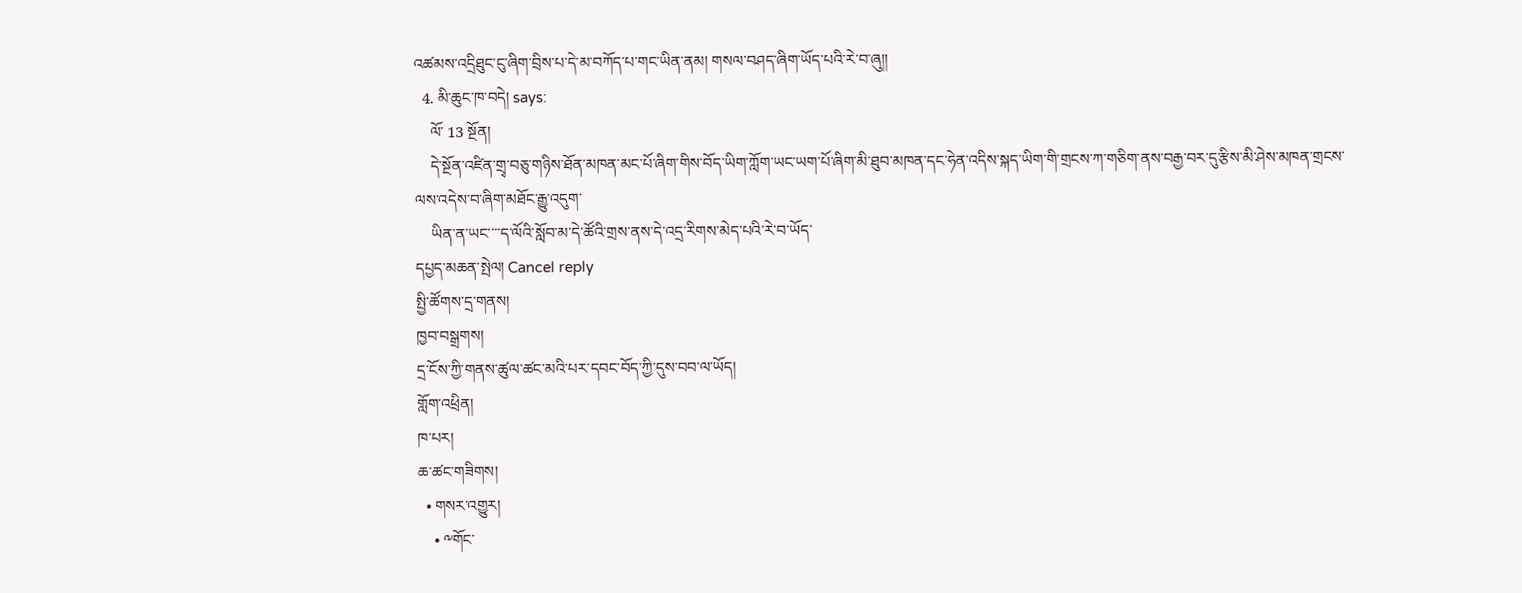འཚམས་འདྲིཐུང་ངུ་ཞིག་བྲིས་པ་དེ་མ་བཀོད་པ་གང་ཡིན་ནམ། གསལ་བཤད་ཞིག་ཡོད་པའི་རེ་བ་ཞུ།།
  4. མི་ཆུང་ཁ་བདེ། says:
    ལོ་ 13 སྔོན།
    དེ་སྔོན་འཛིན་གྲྭ་བཅུ་གཉིས་ཐོན་མཁན་མང་པོ་ཞིག་གིས་བོད་ཡིག་ཀློག་ཡང་ཡག་པོ་ཞིག་མི་ཐུབ་མཁན་དང་ཧེན་འདིས་སྐད་ཡིག་གི་གྲངས་ཀ་གཅིག་ནས་བརྒྱ་བར་དུ་རྩིས་མི་ཤེས་མཁན་གྲངས་ལས་འདེས་བ་ཞིག་མཐོང་རྒྱུ་འདུག་
    ཡིན་ན་ཡང་་་་ད་ལོའི་སློབ་མ་དེ་ཚོའི་གྲས་ནས་དེ་འདྲ་རིགས་མེད་པའི་རེ་བ་ཡོད་
དཔྱད་མཆན་སྤེལ། Cancel reply
སྤྱི་ཚོགས་དྲ་གནས།
ཁྱབ་བསྒྲགས།
དྲ་ངོས་ཀྱི་གནས་ཚུལ་ཚང་མའི་པར་དབང་བོད་ཀྱི་དུས་བབ་ལ་ཡོད།
གློག་འཕྲིན།
ཁ་པར།
ཆ་ཚང་གཟིགས།
  • གསར་འགྱུར།
    • ༸གོང་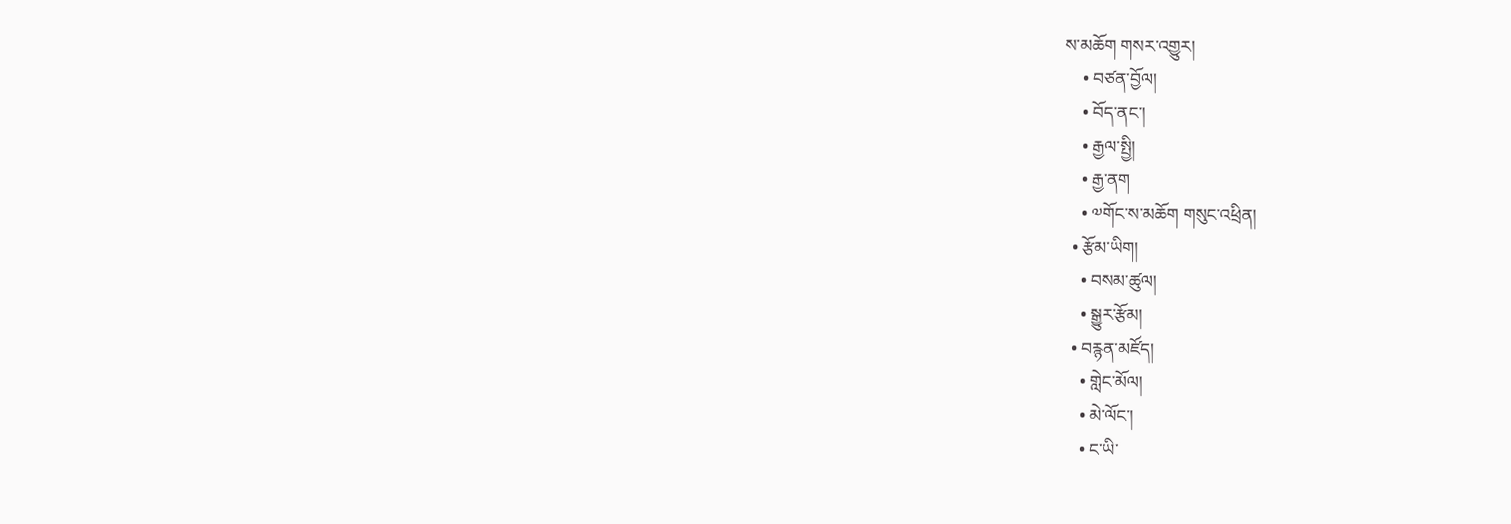ས་མཆོག གསར་འགྱུར།
    • བཙན་བྱོལ།
    • བོད་ནང་།
    • རྒྱལ་སྤྱི།
    • རྒྱ་ནག
    • ༧གོང་ས་མཆོག གསུང་འཕྲིན།
  • རྩོམ་ཡིག།
    • བསམ་ཚུལ།
    • སྒྱུར་རྩོམ།
  • བརྙན་མཛོད།
    • གླེང་མོལ།
    • མེ་ལོང་།
    • ང་ཡི་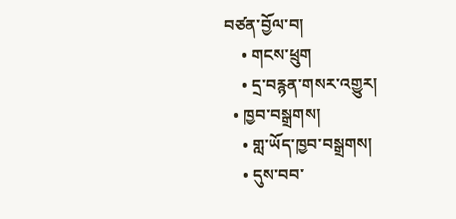བཙན་བྱོལ་བ།
    • གངས་ཕྲུག
    • དྲ་བརྙན་གསར་འགྱུར།
  • ཁྱབ་བསྒྲགས།
    • གླ་ཡོད་ཁྱབ་བསྒྲགས།
    • དུས་བབ་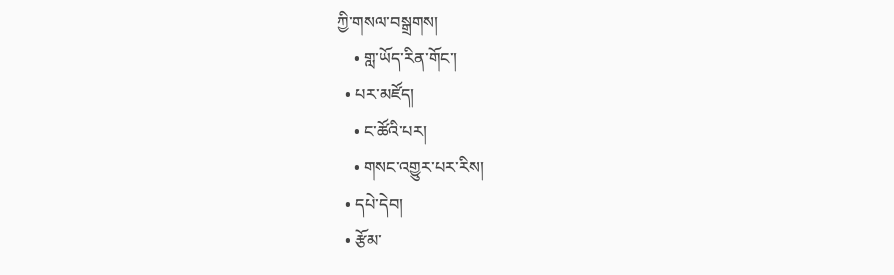ཀྱི་གསལ་བསྒྲགས།
    • གླ་ཡོད་རིན་གོང་།
  • པར་མཛོད།
    • ང་ཚོའི་པར།
    • གསང་འགྱུར་པར་རིས།
  • དཔེ་དེབ།
  • རྩོམ་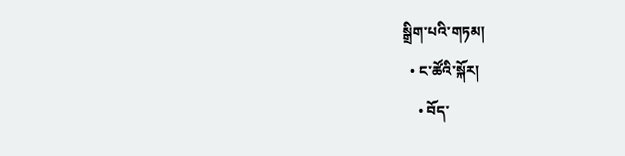སྒྲིག་པའི་གཏམ།
  • ང་ཚོའི་སྐོར།
    • བོད་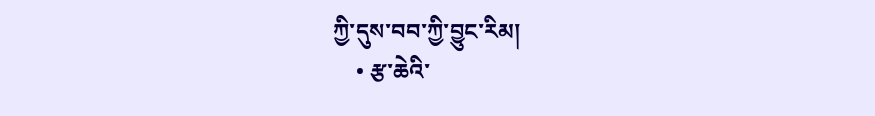ཀྱི་དུས་བབ་ཀྱི་བྱུང་རིམ།
    • རྩ་ཆེའི་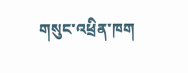གསུང་འཕྲིན་ཁག